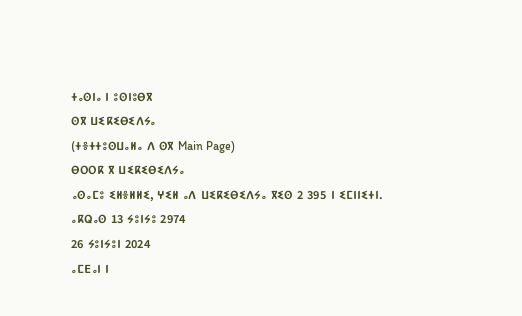ⵜⴰⵙⵏⴰ ⵏ ⵓⵙⵏⵓⴱⴳ
ⵙⴳ ⵡⵉⴽⵉⴱⵉⴷⵢⴰ
(ⵜⴻⵜⵜⵓⵙⵡⴰⵍⴰ ⴷ ⵙⴳ Main Page)
ⴱⵔⵔⴽ ⴳ ⵡⵉⴽⵉⴱⵉⴷⵢⴰ
ⴰⵙⴰⵎⵓ ⵉⵍⴻⵍⵍⵉ, ⵖⵉⵍ ⴰⴷ ⵡⵉⴽⵉⴱⵉⴷⵢⴰ ⴳⵉⵙ 2 395 ⵏ ⵉⵎⵏⵏⵉⵜⵏ.
ⴰⴽⵕⴰⵙ 13 ⵢⵓⵏⵢⵓ 2974
26 ⵢⵓⵏⵢⵓⵏ 2024
ⴰⵎⴹⴰⵏ ⵏ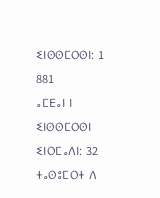ⵉⵏⵙⵙⵎⵔⵙⵏ: 1 881
ⴰⵎⴹⴰⵏ ⵏ ⵉⵏⵙⵙⵎⵔⵙⵏ ⵉⵏⵔⵎⴰⴷⵏ: 32
ⵜⴰⵙⵓⵎⵔⵜ ⴷ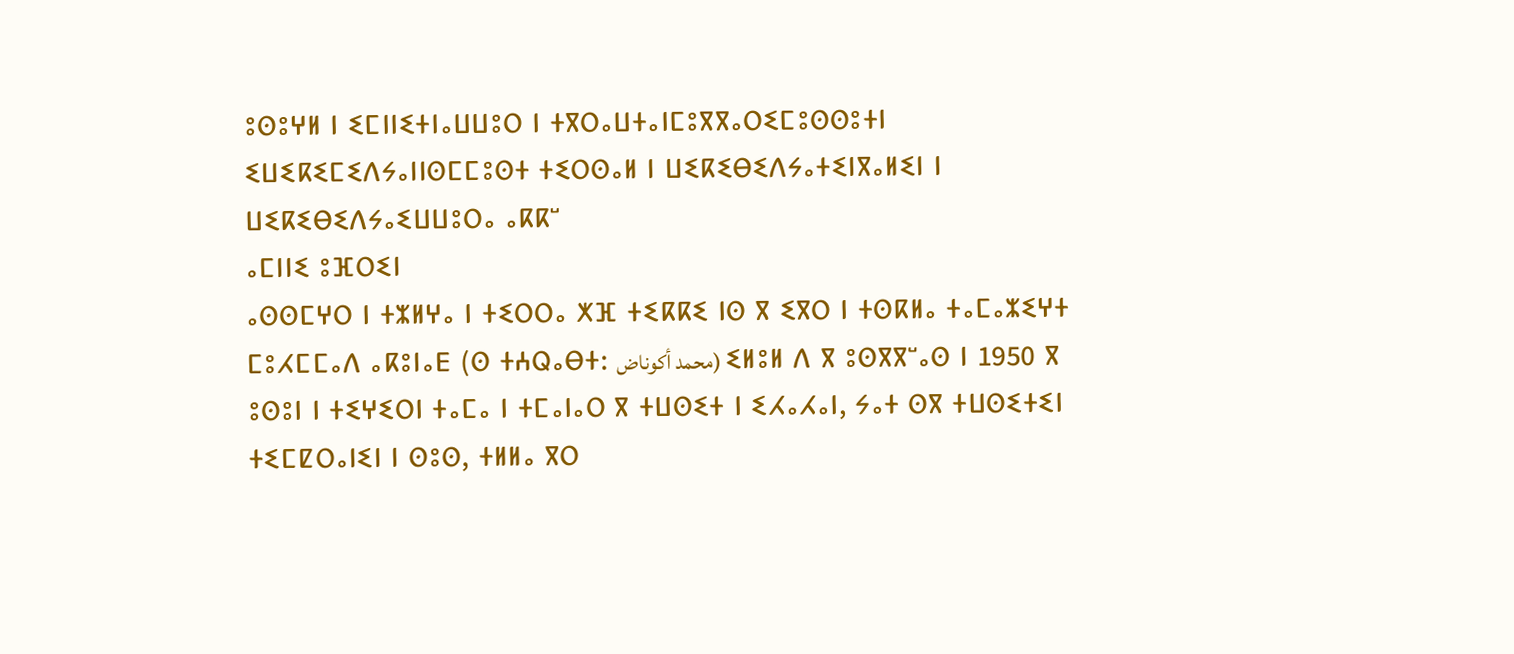ⵓⵙⵓⵖⵍ ⵏ ⵉⵎⵏⵏⵉⵜⵏⴰⵡⵡⵓⵔ ⵏ ⵜⴳⵔⴰⵡⵜⴰⵏⵎⵓⴳⴳⴰⵔⵉⵎⵓⵙⵙⵓⵜⵏ ⵉⵡⵉⴽⵉⵎⵉⴷⵢⴰⵏⵏⵙⵎⵎⵓⵙⵜ ⵜⵉⵔⵙⴰⵍ ⵏ ⵡⵉⴽⵉⴱⵉⴷⵢⴰⵜⵉⵏⴳⴰⵍⵉⵏ ⵏ ⵡⵉⴽⵉⴱⵉⴷⵢⴰⵉⵡⵡⵓⵔⴰ ⴰⴽⴽⵯ
ⴰⵎⵏⵏⵉ ⵓⴼⵔⵉⵏ
ⴰⵙⵙⵎⵖⵔ ⵏ ⵜⵣⵍⵖⴰ ⵏ ⵜⵉⵔⵔⴰ ⵅⴼ ⵜⵉⴽⴽⵉ ⵏⵙ ⴳ ⵉⴳⵔ ⵏ ⵜⵙⴽⵍⴰ ⵜⴰⵎⴰⵣⵉⵖⵜ
ⵎⵓⵃⵎⵎⴰⴷ ⴰⴽⵓⵏⴰⴹ (ⵙ ⵜⵄⵕⴰⴱⵜ: محمد أكوناض) ⵉⵍⵓⵍ ⴷ ⴳ ⵓⵙⴳⴳⵯⴰⵙ ⵏ 1950 ⴳ ⵓⵙⵓⵏ ⵏ ⵜⵉⵖⵉⵔⵏ ⵜⴰⵎⴰ ⵏ ⵜⵎⴰⵏⴰⵔ ⴳ ⵜⵡⵙⵉⵜ ⵏ ⵉⵃⴰⵃⴰⵏ, ⵢⴰⵜ ⵙⴳ ⵜⵡⵙⵉⵜⵉⵏ ⵜⵉⵎⵇⵔⴰⵏⵉⵏ ⵏ ⵙⵓⵙ, ⵜⵍⵍⴰ ⴳⵔ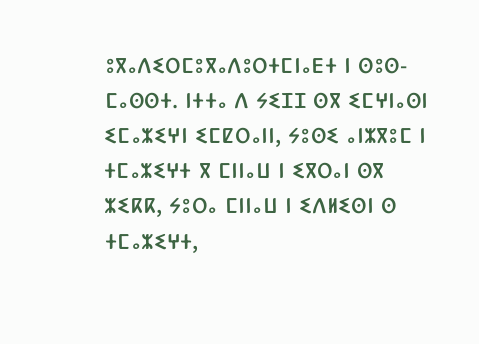ⵓⴳⴰⴷⵉⵔⵎⵓⴳⴰⴷⵓⵔⵜⵎⵏⴰⴹⵜ ⵏ ⵙⵓⵙ-ⵎⴰⵙⵙⵜ. ⵏⵜⵜⴰ ⴷ ⵢⵉⵊⵊ ⵙⴳ ⵉⵎⵖⵏⴰⵙⵏ ⵉⵎⴰⵣⵉⵖⵏ ⵉⵎⵇⵔⴰⵏⵏ, ⵢⵓⵙⵉ ⴰⵏⵣⴳⵓⵎ ⵏ ⵜⵎⴰⵣⵉⵖⵜ ⴳ ⵎⵏⵏⴰⵡ ⵏ ⵉⴳⵔⴰⵏ ⵙⴳ ⵣⵉⴽⴽ, ⵢⵓⵔⴰ ⵎⵏⵏⴰⵡ ⵏ ⵉⴷⵍⵉⵙⵏ ⵙ ⵜⵎⴰⵣⵉⵖⵜ,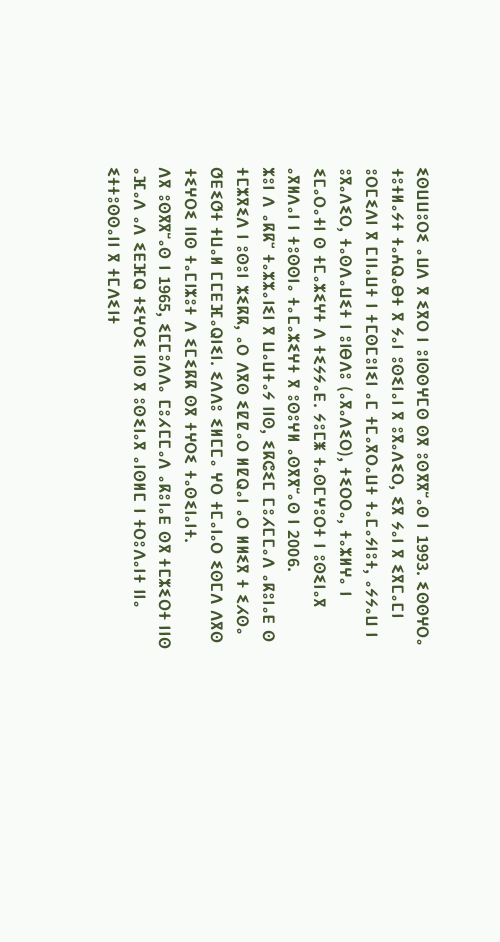ⵉⵙⵡⵡⵓⵔⵉ ⴰⵡⴷ ⴳ ⵉⴳⵔ ⵏ ⵓⵏⵙⵙⵖⵎⵙ ⵙⴳ ⵓⵙⴳⴳⵯⴰⵙ ⵏ 1993. ⵉⵙⵙⵖⵔⴰ ⵜⵓⵜⵍⴰⵢⵜ ⵜⴰⵄⵕⴰⴱⵜ ⴳ ⵢⴰⵏ ⵓⵙⵉⵏⴰⵏ ⴳ ⵓⴳⴰⴷⵉⵔ, ⵉⴳ ⵢⴰⵏ ⴳ ⵉⴳⵎⴰⵎⵏ ⵓⵔⵎⵉⴷⵏ ⴳ ⵎⵏⵏⴰⵡⵜ ⵏ ⵜⵎⵙⵎⵓⵏⵉⵏ ⴰⵎ ⵜⵎⴰⴳⵔⴰⵡⵜ ⵜⴰⵎⴰⵢⵏⵓⵜ, ⴰⵢⵢⴰⵡ ⵏ ⵓⴳⴰⴷⵉⵔ, ⵜⴰⵙⴷⴰⵡⵉⵜ ⵏ ⵓⵏⴱⴷⵓ (ⴰⴳⴰⴷⵉⵔ), ⵜⵉⵔⵔⴰ, ⵜⴰⵣⵍⵖⴰ ⵏ ⵉⵎⴰⵔⴰⵜⵏ ⵙ ⵜⵎⴰⵣⵉⵖⵜ ⴷ ⵜⵉⵢⵢⴰⴹ. ⵢⵓⵎⵥ ⵜⴰⵙⵎⵖⵓⵔⵜ ⵏ ⵓⵙⵉⵏⴰⴳ ⴰⴳⵍⴷⴰⵏ ⵏ ⵜⵓⵙⵙⵏⴰ ⵜⴰⵎⴰⵣⵉⵖⵜ ⴳ ⵓⵙⵓⵖⵍ ⴰⵙⴳⴳⵯⴰⵙ ⵏ 2006.
ⵣⵓⵏ ⴷ ⴰⴽⴽⵯ ⵜⴰⵣⵣⴰⵏⵉⵏ ⴳ ⵡⴰⵡⵜⴰⵢ ⵏⵏⵙ, ⵉⴽⵛⵉⵎ ⵎⵓⵃⵎⵎⴰⴷ ⴰⴽⵓⵏⴰⴹ ⵙ ⵜⵎⵣⴳⵉⴷ ⵏ ⵓⵙⵓⵏ ⵣⵉⴽⴽ, ⴰⵔ ⴷⴳⵙ ⵉⵇⵇⴰⵔ ⵍⵇⵕⴰⵏ ⴰⵔ ⵍⵍⵉⴳ ⵜ ⵉⵃⵙⴰ ⵚⴹⵉⵚⵜ ⵜⵡⴰⵍ ⵎⵎⴹⴼⴰⵕⵏⵉⵏ. ⵉⴷⴷⵓ ⵉⵍⵎⵎⴰ ⵖⵔ ⵜⵎⴰⵏⴰⵔ ⵉⵙⵎⴷ ⴷⴳⵙ ⵜⵉⵖⵔⵉ ⵏⵏⵙ ⵜⴰⵎⵏⵣⵓⵜ ⴷ ⵉⵎⵉⴽⴽ ⵙⴳ ⵜⵖⵔⵉ ⵜⴰⵙⵉⵏⴰⵏⵜ.
ⴷⴳ ⵓⵙⴳⴳⵯⴰⵙ ⵏ 1965, ⵉⵎⵎⵓⴷⴷⴰ ⵎⵓⵃⵎⵎⴰⴷ ⴰⴽⵓⵏⴰⴹ ⵙⴳ ⵜⵎⵣⵉⵔⵜ ⵏⵏⵙ ⴰⴼⴰⴷ ⴰⴷ ⵉⴹⴼⵕ ⵜⵉⵖⵔⵉ ⵏⵏⵙ ⴳ ⵓⵙⵉⵏⴰⴳ ⴰⵏⵙⵍⵎ ⵏ ⵜⵔⵓⴷⴰⵏⵜ ⵏⵏⴰ ⵉⵜⵜⵓⵙⵙⴰⵏⵏ ⴳ ⵜⵎⴷⵉⵏⵜ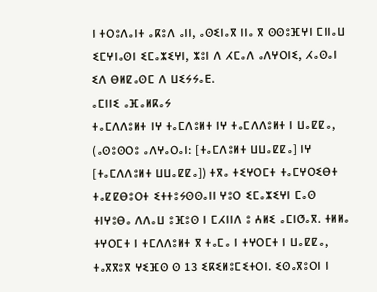ⵏ ⵜⵔⵓⴷⴰⵏⵜ ⴰⴽⵓⴷ ⴰⵏⵏ, ⴰⵙⵉⵏⴰⴳ ⵏⵏⴰ ⴳ ⵙⵙⵓⴼⵖⵏ ⵎⵏⵏⴰⵡ ⵉⵎⵖⵏⴰⵙⵏ ⵉⵎⴰⵣⵉⵖⵏ, ⵣⵓⵏ ⴷ ⵃⵎⴰⴷ ⴰⴷⵖⵔⵏⵉ, ⵃⴰⵙⴰⵏ ⵉⴷ ⴱⵍⵇⴰⵙⵎ ⴷ ⵡⵉⵢⵢⴰⴹ.
ⴰⵎⵏⵏⵉ ⴰⴼⴰⵍⴽⴰⵢ
ⵜⴰⵎⴷⴷⵓⵍⵜ ⵏⵖ ⵜⴰⵎⴷⵓⵍⵜ ⵏⵖ ⵜⴰⵎⴷⴷⵓⵍⵜ ⵏ ⵡⴰⵇⵇⴰ, (ⴰⵙⵓⵙⵔⵓ ⴰⴷⵖⴰⵔⴰⵏ: [ⵜⴰⵎⴷⵓⵍⵜ ⵡⵡⴰⵇⵇⴰ] ⵏⵖ [ⵜⴰⵎⴷⴷⵓⵍⵜ ⵡⵡⴰⵇⵇⴰ]) ⵜⴳⴰ ⵜⵉⵖⵔⵎⵜ ⵜⴰⵎⵖⵔⵉⴱⵜ ⵜⴰⵇⵇⴱⵓⵔⵜ ⵉⵜⵜⵓⵢⵙⵙⴰⵏⵏ ⵖⵓⵔ ⵉⵎⴰⵣⵉⵖⵏ ⵎⴰⵙ ⵜⵏⵖⵓⴱⴰ ⴷⴷⴰⵡ ⵓⴼⵓⵙ ⵏ ⵎⵃⵏⵏⴷ ⵓ ⵄⵍⵉ ⴰⵎⵏⵚⴰⴳ. ⵜⵍⵍⴰ ⵜⵖⵔⵎⵜ ⵏ ⵜⵎⴷⴷⵓⵍⵜ ⴳ ⵜⴰⵎⴰ ⵏ ⵜⵖⵔⵎⵜ ⵏ ⵡⴰⵇⵇⴰ, ⵜⴰⴳⴳⵓⴳ ⵖⵉⴼⵙ ⵙ 13 ⵉⴽⵉⵍⵓⵎⵉⵜⵔⵏ. ⵉⵙⴰⴳⵓⵔⵏ ⵏ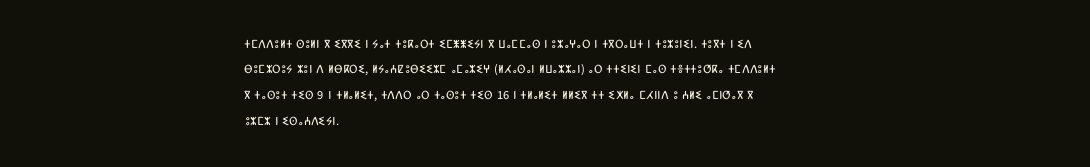ⵜⵎⴷⴷⵓⵍⵜ ⵙⵓⵍⵏ ⴳ ⵉⴳⴳⵉ ⵏ ⵢⴰⵜ ⵜⵓⴽⴰⵔⵜ ⵉⵎⵥⵥⵉⵢⵏ ⴳ ⵡⴰⵎⵎⴰⵙ ⵏ ⵓⵣⴰⵖⴰⵔ ⵏ ⵜⴳⵔⴰⵡⵜ ⵏ ⵜⵓⵣⵓⵏⵉⵏ. ⵜⵓⴳⵜ ⵏ ⵉⴷ ⴱⵓⵎⵣⵔⵓⵢ ⵣⵓⵏ ⴷ ⵍⴱⴽⵔⵉ, ⵍⵢⴰⵄⵇⵓⴱⵉⵉⵣⵎ ⴰⵎⴰⵣⵉⵖ (ⵍⵃⴰⵙⴰⵏ ⵍⵡⴰⵣⵣⴰⵏ) ⴰⵔ ⵜⵜⵉⵏⵉⵏ ⵎⴰⵙ ⵜⴻⵜⵜⵓⵚⴽⴰ ⵜⵎⴷⴷⵓⵍⵜ ⴳ ⵜⴰⵙⵓⵜ ⵜⵉⵙ 9 ⵏ ⵜⵍⴰⵍⵉⵜ, ⵜⴷⴷⵔ ⴰⵔ ⵜⴰⵙⵓⵜ ⵜⵉⵙ 16 ⵏ ⵜⵍⴰⵍⵉⵜ ⵍⵍⵉⴳ ⵜⵜ ⵉⵅⵍⴰ ⵎⵃⵏⵏⴷ ⵓ ⵄⵍⵉ ⴰⵎⵏⵚⴰⴳ ⴳ ⵓⵣⵎⵣ ⵏ ⵉⵙⴰⵄⴷⵉⵢⵏ.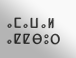ⴰⵎⴰⵡⴰⵍ ⴰⵇⵇⴱⵓⵔ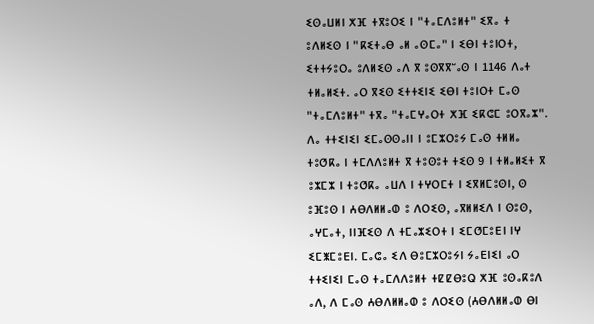ⵉⵙⴰⵡⵍⵏ ⵅⴼ ⵜⴳⵓⵔⵉ ⵏ "ⵜⴰⵎⴷⵓⵍⵜ" ⵉⴳⴰ ⵜ ⵓⴷⵍⵉⵙ ⵏ "ⴽⵉⵜⴰⴱ ⴰⵍ ⴰⵙⵎⴰ" ⵏ ⵉⴱⵏ ⵜⵓⵏⵔⵜ, ⵉⵜⵜⵢⵓⵔⴰ ⵓⴷⵍⵉⵙ ⴰⴷ ⴳ ⵓⵙⴳⴳⵯⴰⵙ ⵏ 1146 ⴷⴰⵜ ⵜⵍⴰⵍⵉⵜ. ⴰⵔ ⴳⵉⵙ ⵉⵜⵜⵉⵏⵉ ⵉⴱⵏ ⵜⵓⵏⵔⵜ ⵎⴰⵙ "ⵜⴰⵎⴷⵓⵍⵜ" ⵜⴳⴰ "ⵜⴰⵎⵖⴰⵔⵜ ⵅⴼ ⵉⴽⵛⵎ ⵓⵔⴳⴰⵣ".
ⴷⴰ ⵜⵜⵉⵏⵉⵏ ⵉⵎⴰⵙⵙⴰⵏⵏ ⵏ ⵓⵎⵣⵔⵓⵢ ⵎⴰⵙ ⵜⵍⵍⴰ ⵜⵓⵚⴽⴰ ⵏ ⵜⵎⴷⴷⵓⵍⵜ ⴳ ⵜⵓⵙⵓⵜ ⵜⵉⵙ 9 ⵏ ⵜⵍⴰⵍⵉⵜ ⴳ ⵓⵣⵎⵣ ⵏ ⵜⵓⵚⴽⴰ ⴰⵡⴷ ⵏ ⵜⵖⵔⵎⵜ ⵏ ⵉⴳⵍⵎⵓⵙⵏ, ⵙ ⵓⴼⵓⵙ ⵏ ⵄⴱⴷⵍⵍⴰⵀ ⵓ ⴷⵔⵉⵙ, ⴰⴳⵍⵍⵉⴷ ⵏ ⵙⵓⵙ, ⴰⵖⵎⴰⵜ, ⵏⵏⴼⵉⵙ ⴷ ⵜⵎⴰⵣⵉⵔⵜ ⵏ ⵉⵎⵚⵎⵓⴹⵏ ⵏⵖ ⵉⵎⵥⵎⵓⴹⵏ. ⵎⴰⵛⴰ ⵉⴷ ⴱⵓⵎⵣⵔⵓⵢⵏ ⵢⴰⴹⵏⵉⵏ ⴰⵔ ⵜⵜⵉⵏⵉⵏ ⵎⴰⵙ ⵜⴰⵎⴷⴷⵓⵍⵜ ⵜⵇⵇⴱⵓⵕ ⵅⴼ ⵓⵙⴰⴽⵓⴷ ⴰⴷ, ⴷ ⵎⴰⵙ ⵄⴱⴷⵍⵍⴰⵀ ⵓ ⴷⵔⵉⵙ (ⵄⴱⴷⵍⵍⴰⵀ ⴱⵏ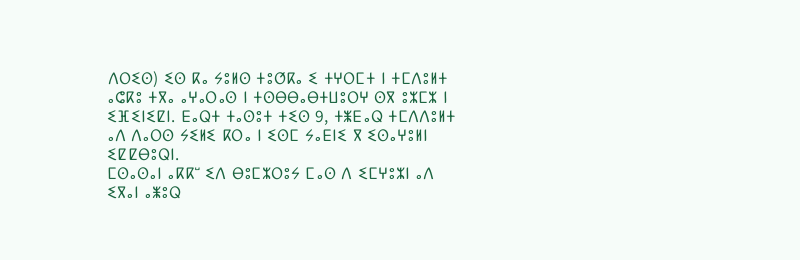ⴷⵔⵉⵙ) ⵉⵙ ⴽⴰ ⵢⵓⵍⵙ ⵜⵓⵚⴽⴰ ⵉ ⵜⵖⵔⵎⵜ ⵏ ⵜⵎⴷⵓⵍⵜ ⴰⵛⴽⵓ ⵜⴳⴰ ⴰⵖⴰⵔⴰⵙ ⵏ ⵜⵙⴱⴱⴰⴱⵜⵡⵓⵔⵖ ⵙⴳ ⵓⵣⵎⵣ ⵏ ⵉⴼⵉⵏⵉⵇⵏ. ⴹⴰⵕⵜ ⵜⴰⵙⵓⵜ ⵜⵉⵙ 9, ⵜⵥⴹⴰⵕ ⵜⵎⴷⴷⵓⵍⵜ ⴰⴷ ⴷⴰⵔⵙ ⵢⵉⵍⵉ ⴽⵔⴰ ⵏ ⵉⵙⵎ ⵢⴰⴹⵏⵉ ⴳ ⵉⵙⴰⵖⵓⵍⵏ ⵉⵇⵇⴱⵓⵕⵏ.
ⵎⵙⴰⵙⴰⵏ ⴰⴽⴽⵯ ⵉⴷ ⴱⵓⵎⵣⵔⵓⵢ ⵎⴰⵙ ⴷ ⵉⵎⵖⵓⵣⵏ ⴰⴷ ⵉⴳⴰⵏ ⴰⵥⵓⵕ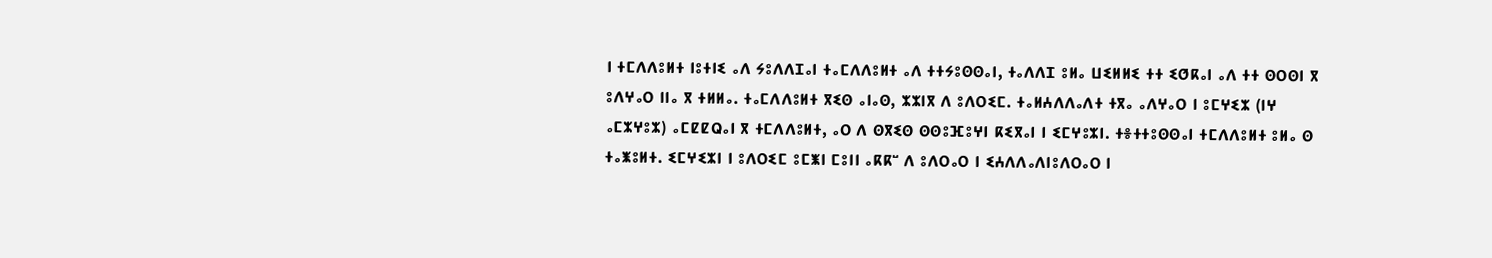ⵏ ⵜⵎⴷⴷⵓⵍⵜ ⵏⵓⵜⵏⵉ ⴰⴷ ⵢⵓⴷⴷⵊⴰⵏ ⵜⴰⵎⴷⴷⵓⵍⵜ ⴰⴷ ⵜⵜⵢⵓⵙⵙⴰⵏ, ⵜⴰⴷⴷⵊ ⵓⵍⴰ ⵡⵉⵍⵍⵉ ⵜⵜ ⵉⵚⴽⴰⵏ ⴰⴷ ⵜⵜ ⵙⵔⵙⵏ ⴳ ⵓⴷⵖⴰⵔ ⵏⵏⴰ ⴳ ⵜⵍⵍⴰ. ⵜⴰⵎⴷⴷⵓⵍⵜ ⴳⵉⵙ ⴰⵏⴰⵙ, ⵣⵣⵏⴳ ⴷ ⵓⴷⵔⵉⵎ. ⵜⴰⵍⵄⴷⴷⴰⴷⵜ ⵜⴳⴰ ⴰⴷⵖⴰⵔ ⵏ ⵓⵎⵖⵉⵣ (ⵏⵖ ⴰⵎⵣⵖⵓⵣ) ⴰⵎⵇⵇⵕⴰⵏ ⴳ ⵜⵎⴷⴷⵓⵍⵜ, ⴰⵔ ⴷ ⵙⴳⵉⵙ ⵙⵙⵓⴼⵓⵖⵏ ⴽⵉⴳⴰⵏ ⵏ ⵉⵎⵖⵓⵣⵏ. ⵜⴻⵜⵜⵓⵙⵙⴰⵏ ⵜⵎⴷⴷⵓⵍⵜ ⵓⵍⴰ ⵙ ⵜⴰⵥⵓⵍⵜ. ⵉⵎⵖⵉⵣⵏ ⵏ ⵓⴷⵔⵉⵎ ⵓⵎⵥⵏ ⵎⵓⵏⵏ ⴰⴽⴽⵯ ⴷ ⵓⴷⵔⴰⵔ ⵏ ⵉⵄⴷⴷⴰⴷⵏⵓⴷⵔⴰⵔ ⵏ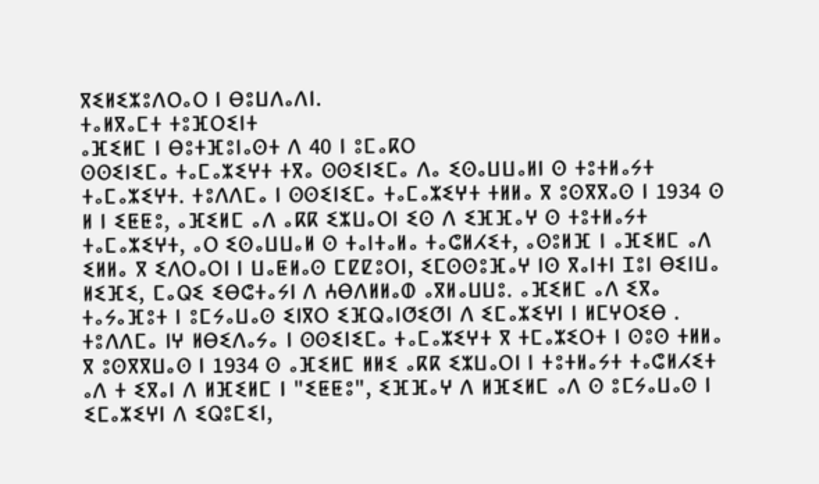ⴳⵉⵍⵉⵣⵓⴷⵔⴰⵔ ⵏ ⴱⵓⵡⴷⴰⴷⵏ.
ⵜⴰⵍⴳⴰⵎⵜ ⵜⵓⴼⵔⵉⵏⵜ
ⴰⴼⵉⵍⵎ ⵏ ⴱⵓⵜⴼⵓⵏⴰⵙⵜ ⴷ 40 ⵏ ⵓⵎⴰⴽⵔ
ⵙⵙⵉⵏⵉⵎⴰ ⵜⴰⵎⴰⵣⵉⵖⵜ ⵜⴳⴰ ⵙⵙⵉⵏⵉⵎⴰ ⴷⴰ ⵉⵙⴰⵡⵡⴰⵍⵏ ⵙ ⵜⵓⵜⵍⴰⵢⵜ ⵜⴰⵎⴰⵣⵉⵖⵜ. ⵜⵓⴷⴷⵎⴰ ⵏ ⵙⵙⵉⵏⵉⵎⴰ ⵜⴰⵎⴰⵣⵉⵖⵜ ⵜⵍⵍⴰ ⴳ ⵓⵙⴳⴳⴰⵙ ⵏ 1934 ⵙ ⵍ ⵏ ⵉⵟⵟⵓ, ⴰⴼⵉⵍⵎ ⴰⴷ ⴰⴽⴽ ⵉⵣⵡⴰⵔⵏ ⵉⵙ ⴷ ⵉⴼⴼⴰⵖ ⵙ ⵜⵓⵜⵍⴰⵢⵜ ⵜⴰⵎⴰⵣⵉⵖⵜ, ⴰⵔ ⵉⵙⴰⵡⵡⴰⵍ ⵙ ⵜⴰⵏⵜⴰⵍⴰ ⵜⴰⵛⵍⵃⵉⵜ, ⴰⵙⵓⵍⴼ ⵏ ⴰⴼⵉⵍⵎ ⴰⴷ ⵉⵍⵍⴰ ⴳ ⵉⴷⵔⴰⵔⵏ ⵏ ⵡⴰⵟⵍⴰⵙ ⵎⵇⵇⵓⵔⵏ, ⵉⵎⵙⵙⵓⴼⴰⵖ ⵏⵙ ⴳⴰⵏⵜⵏ ⵊⵓⵏ ⴱⵉⵏⵡⴰ ⵍⵉⴼⵉ, ⵎⴰⵕⵉ ⵉⴱⵛⵜⴰⵢⵏ ⴷ ⵄⴱⴷⵍⵍⴰⵀ ⴰⴳⵍⴰⵡⵡⵓ. ⴰⴼⵉⵍⵎ ⴰⴷ ⵉⴳⴰ ⵜⴰⵢⴰⴼⵓⵜ ⵏ ⵓⵎⵢⴰⵡⴰⵙ ⵉⵏⴳⵔ ⵉⴼⵕⴰⵏⵚⵉⵚⵏ ⴷ ⵉⵎⴰⵣⵉⵖⵏ ⵏ ⵍⵎⵖⵔⵉⴱ .
ⵜⵓⴷⴷⵎⴰ ⵏⵖ ⵍⴱⵉⴷⴰⵢⴰ ⵏ ⵙⵙⵉⵏⵉⵎⴰ ⵜⴰⵎⴰⵣⵉⵖⵜ ⴳ ⵜⵎⴰⵣⵉⵔⵜ ⵏ ⵙⵓⵙ ⵜⵍⵍⴰ ⴳ ⵓⵙⴳⴳⵡⴰⵙ ⵏ 1934 ⵙ ⴰⴼⵉⵍⵎ ⵍⵍⵉ ⴰⴽⴽ ⵉⵣⵡⴰⵔⵏ ⵏ ⵜⵓⵜⵍⴰⵢⵜ ⵜⴰⵛⵍⵃⵉⵜ ⴰⴷ ⵜ ⵉⴳⴰⵏ ⴷ ⵍⴼⵉⵍⵎ ⵏ "ⵉⵟⵟⵓ", ⵉⴼⴼⴰⵖ ⴷ ⵍⴼⵉⵍⵎ ⴰⴷ ⵙ ⵓⵎⵢⴰⵡⴰⵙ ⵏ ⵉⵎⴰⵣⵉⵖⵏ ⴷ ⵉⵕⵓⵎⵉⵏ,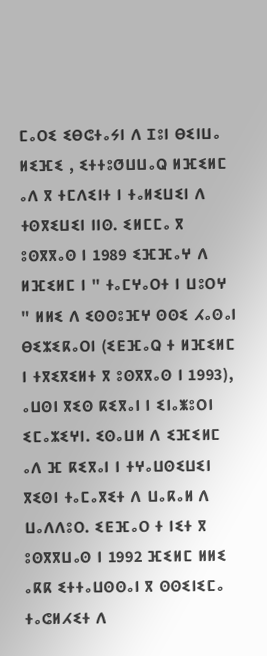ⵎⴰⵔⵉ ⵉⴱⵛⵜⴰⵢⵏ ⴷ ⵊⵓⵏ ⴱⵉⵏⵡⴰ ⵍⵉⴼⵉ , ⵉⵜⵜⵓⵚⵡⵡⴰⵕ ⵍⴼⵉⵍⵎ ⴰⴷ ⴳ ⵜⵎⴷⵉⵏⵜ ⵏ ⵜⴰⵍⵉⵡⵉⵏ ⴷ ⵜⵙⴳⵉⵡⵉⵏ ⵏⵏⵙ. ⵉⵍⵎⵎⴰ ⴳ ⵓⵙⴳⴳⴰⵙ ⵏ 1989 ⵉⴼⴼⴰⵖ ⴷ ⵍⴼⵉⵍⵎ ⵏ " ⵜⴰⵎⵖⴰⵔⵜ ⵏ ⵡⵓⵔⵖ " ⵍⵍⵉ ⴷ ⵉⵙⵙⵓⴼⵖ ⵙⵙⵉ ⵃⴰⵙⴰⵏ ⴱⵉⵣⵉⴽⴰⵔⵏ (ⵉⴹⴼⴰⵕ ⵜ ⵍⴼⵉⵍⵎ ⵏ ⵜⴳⵉⴳⵉⵍⵜ ⴳ ⵓⵙⴳⴳⴰⵙ ⵏ 1993), ⴰⵡⵙⵏ ⴳⵉⵙ ⴽⵉⴳⴰⵏ ⵏ ⵉⵏⴰⵥⵓⵔⵏ ⵉⵎⴰⵣⵉⵖⵏ. ⵉⵙⴰⵡⵍ ⴷ ⵉⴼⵉⵍⵎ ⴰⴷ ⴼ ⴽⵉⴳⴰⵏ ⵏ ⵜⵖⴰⵡⵙⵉⵡⵉⵏ ⴳⵉⵙⵏ ⵜⴰⵎⴰⴳⵉⵜ ⴷ ⵡⴰⴽⴰⵍ ⴷ ⵡⴰⴷⴷⵓⵔ. ⵉⴹⴼⴰⵔ ⵜ ⵏⵉⵜ ⴳ ⵓⵙⴳⴳⵡⴰⵙ ⵏ 1992 ⴼⵉⵍⵎ ⵍⵍⵉ ⴰⴽⴽ ⵉⵜⵜⴰⵡⵙⵙⴰⵏ ⴳ ⵙⵙⵉⵏⵉⵎⴰ ⵜⴰⵛⵍⵃⵉⵜ ⴷ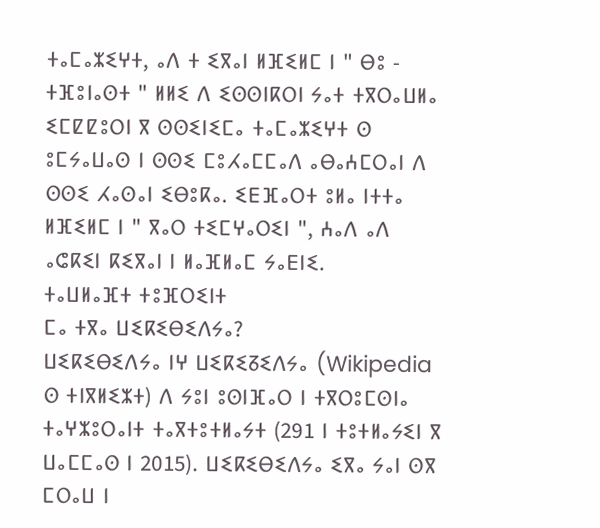ⵜⴰⵎⴰⵣⵉⵖⵜ, ⴰⴷ ⵜ ⵉⴳⴰⵏ ⵍⴼⵉⵍⵎ ⵏ " ⴱⵓ - ⵜⴼⵓⵏⴰⵙⵜ " ⵍⵍⵉ ⴷ ⵉⵙⵙⵏⴽⵔⵏ ⵢⴰⵜ ⵜⴳⵔⴰⵡⵍⴰ ⵉⵎⵇⵇⵓⵔⵏ ⴳ ⵙⵙⵉⵏⵉⵎⴰ ⵜⴰⵎⴰⵣⵉⵖⵜ ⵙ ⵓⵎⵢⴰⵡⴰⵙ ⵏ ⵙⵙⵉ ⵎⵓⵃⴰⵎⵎⴰⴷ ⴰⴱⴰⵄⵎⵔⴰⵏ ⴷ ⵙⵙⵉ ⵃⴰⵙⴰⵏ ⵉⴱⵓⴽⴰ. ⵉⴹⴼⴰⵔⵜ ⵓⵍⴰ ⵏⵜⵜⴰ ⵍⴼⵉⵍⵎ ⵏ " ⴳⴰⵔ ⵜⵉⵎⵖⴰⵔⵉⵏ ", ⵄⴰⴷ ⴰⴷ ⴰⵛⴽⵉⵏ ⴽⵉⴳⴰⵏ ⵏ ⵍⴰⴼⵍⴰⵎ ⵢⴰⴹⵏⵉ.
ⵜⴰⵡⵍⴰⴼⵜ ⵜⵓⴼⵔⵉⵏⵜ
ⵎⴰ ⵜⴳⴰ ⵡⵉⴽⵉⴱⵉⴷⵢⴰ?
ⵡⵉⴽⵉⴱⵉⴷⵢⴰ ⵏⵖ ⵡⵉⴽⵉⵒⵉⴷⵢⴰ (Wikipedia ⵙ ⵜⵏⴳⵍⵉⵣⵜ) ⴷ ⵢⵓⵏ ⵓⵙⵏⴼⴰⵔ ⵏ ⵜⴳⵔⵓⵎⵙⵏⴰ ⵜⴰⵖⵣⵓⵔⴰⵏⵜ ⵜⴰⴳⵜⵓⵜⵍⴰⵢⵜ (291 ⵏ ⵜⵓⵜⵍⴰⵢⵉⵏ ⴳ ⵡⴰⵎⵎⴰⵙ ⵏ 2015). ⵡⵉⴽⵉⴱⵉⴷⵢⴰ ⵉⴳⴰ ⵢⴰⵏ ⵙⴳ ⵎⵔⴰⵡ ⵏ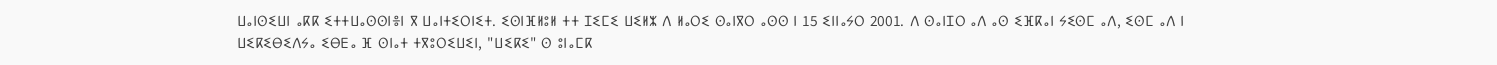ⵡⴰⵏⵙⵉⵡⵏ ⴰⴽⴽ ⵉⵜⵜⵡⴰⵙⵙⵏⴻⵏ ⴳ ⵡⴰⵏⵜⵉⵔⵏⵉⵜ. ⵉⵙⵏⴼⵍⵓⵍ ⵜⵜ ⵊⵉⵎⵉ ⵡⵉⵍⵣ ⴷ ⵍⴰⵔⵉ ⵙⴰⵏⴳⵔ ⴰⵙⵙ ⵏ 15 ⵉⵏⵏⴰⵢⵔ 2001. ⴷ ⵙⴰⵏⵊⵔ ⴰⴷ ⴰⵙ ⵉⴼⴽⴰⵏ ⵢⵉⵙⵎ ⴰⴷ, ⵉⵙⵎ ⴰⴷ ⵏ ⵡⵉⴽⵉⴱⵉⴷⵢⴰ ⵉⴱⴹⴰ ⴼ ⵙⵏⴰⵜ ⵜⴳⵓⵔⵉⵡⵉⵏ, "ⵡⵉⴽⵉ" ⵙ ⵓⵏⴰⵎⴽ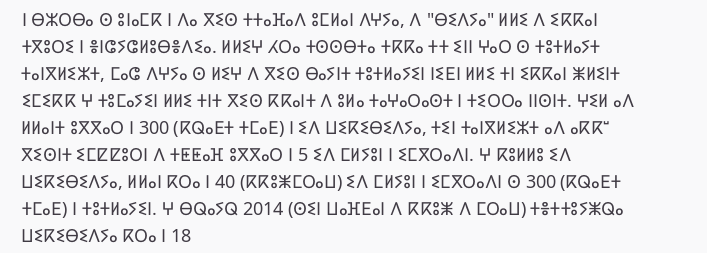ⵏ ⴱⵣⵔⴱⴰ ⵙ ⵓⵏⴰⵎⴽ ⵏ ⴷⴰ ⴳⵉⵙ ⵜⵜⴰⴼⴰⴷ ⵓⵎⵍⴰⵏ ⴷⵖⵢⴰ, ⴷ "ⴱⵉⴷⵢⴰ" ⵍⵍⵉ ⴷ ⵉⴽⴽⴰⵏ ⵜⴳⵓⵔⵉ ⵏ ⴻⵏⵛⵢⵛⵍⵓⴱⴻⴷⵉⴰ. ⵍⵍⵉⵖ ⵃⵔⴰ ⵜⵙⵙⴱⵜⴰ ⵜⴽⴽⴰ ⵜⵜ ⵉⵏⵏ ⵖⴰⵔ ⵙ ⵜⵓⵜⵍⴰⵢⵜ ⵜⴰⵏⴳⵍⵉⵣⵜ, ⵎⴰⵛ ⴷⵖⵢⴰ ⵙ ⵍⵉⵖ ⴷ ⴳⵉⵙ ⴱⴰⵢⵏⵜ ⵜⵓⵜⵍⴰⵢⵉⵏ ⵏⵉⴹⵏ ⵍⵍⵉ ⵜⵏ ⵉⴽⴽⴰⵏ ⵥⵍⵉⵏⵜ ⵉⵎⵉⴽⴽ ⵖ ⵜⵓⵎⴰⵢⵉⵏ ⵍⵍⵉ ⵜⵏⵜ ⴳⵉⵙ ⴽⴽⴰⵏⵜ ⴷ ⵓⵍⴰ ⵜⴰⵖⴰⵔⴰⵙⵜ ⵏ ⵜⵉⵔⵔⴰ ⵏⵏⵙⵏⵜ. ⵖⵉⵍ ⴰⴷ ⵍⵍⴰⵏⵜ ⵓⴳⴳⴰⵔ ⵏ 300 (ⴽⵕⴰⴹⵜ ⵜⵎⴰⴹ) ⵏ ⵉⴷ ⵡⵉⴽⵉⴱⵉⴷⵢⴰ, ⵜⵉⵏ ⵜⴰⵏⴳⵍⵉⵣⵜ ⴰⴷ ⴰⴽⴽⵯ ⴳⵉⵙⵏⵜ ⵉⵎⵇⵇⵓⵔⵏ ⴷ ⵜⵟⵟⴰⴼ ⵓⴳⴳⴰⵔ ⵏ 5 ⵉⴷ ⵎⵍⵢⵓⵏ ⵏ ⵉⵎⴳⵔⴰⴷⵏ. ⵖ ⴽⵓⵍⵍⵓ ⵉⴷ ⵡⵉⴽⵉⴱⵉⴷⵢⴰ, ⵍⵍⴰⵏ ⴽⵔⴰ ⵏ 40 (ⴽⴽⵓⵥⵎⵔⴰⵡ) ⵉⴷ ⵎⵍⵢⵓⵏ ⵏ ⵉⵎⴳⵔⴰⴷⵏ ⵙ 300 (ⴽⵕⴰⴹⵜ ⵜⵎⴰⴹ) ⵏ ⵜⵓⵜⵍⴰⵢⵉⵏ. ⵖ ⴱⵕⴰⵢⵕ 2014 (ⵙⵉⵏ ⵡⴰⴼⴹⴰⵏ ⴷ ⴽⴽⵓⵥ ⴷ ⵎⵔⴰⵡ) ⵜⴻⵜⵜⵓⵢⵥⵕⴰ ⵡⵉⴽⵉⴱⵉⴷⵢⴰ ⴽⵔⴰ ⵏ 18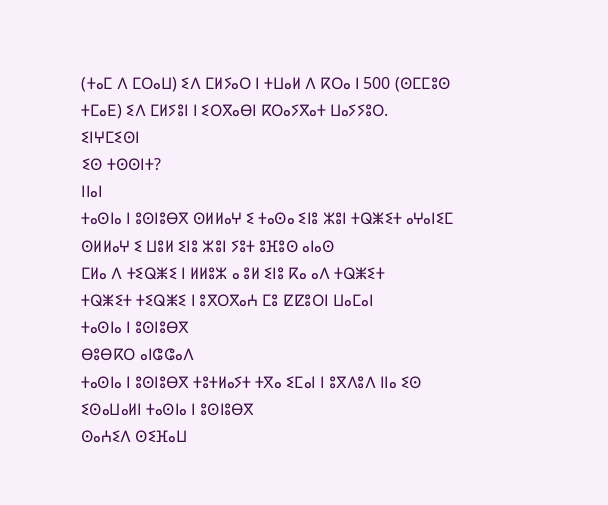(ⵜⴰⵎ ⴷ ⵎⵔⴰⵡ) ⵉⴷ ⵎⵍⵢⴰⵔ ⵏ ⵜⵡⴰⵍ ⴷ ⴽⵔⴰ ⵏ 500 (ⵙⵎⵎⵓⵙ ⵜⵎⴰⴹ) ⵉⴷ ⵎⵍⵢⵓⵏ ⵏ ⵉⵔⴳⴰⴱⵏ ⴽⵔⴰⵢⴳⴰⵜ ⵡⴰⵢⵢⵓⵔ.
ⵉⵏⵖⵎⵉⵙⵏ
ⵉⵙ ⵜⵙⵙⵏⵜ?
ⵏⵏⴰⵏ
ⵜⴰⵙⵏⴰ ⵏ ⵓⵙⵏⵓⴱⴳ ⵙⵍⵍⴰⵖ ⵉ ⵜⴰⵙⴰ ⵉⵏⵓ ⵣⵓⵏ ⵜⵕⵥⵉⵜ ⴰⵖⴰⵏⵉⵎ
ⵙⵍⵍⴰⵖ ⵉ ⵡⵓⵍ ⵉⵏⵓ ⵣⵓⵏ ⵢⵓⵜ ⵓⴼⵓⵙ ⴰⵏⴰⵙ
ⵎⵍⴰ ⴷ ⵜⵉⵕⵥⵉ ⵏ ⵍⵍⵓⵣ ⴰ ⵓⵍ ⵉⵏⵓ ⴽⴰ ⴰⴷ ⵜⵕⵥⵉⵜ
ⵜⵕⵥⵉⵜ ⵜⵉⵕⵥⵉ ⵏ ⵓⴳⵔⴳⴰⵄ ⵎⵓ ⵇⵇⵓⵔⵏ ⵡⴰⵎⴰⵏ
ⵜⴰⵙⵏⴰ ⵏ ⵓⵙⵏⵓⴱⴳ
ⴱⵓⴱⴽⵔ ⴰⵏⵛⵛⴰⴷ
ⵜⴰⵙⵏⴰ ⵏ ⵓⵙⵏⵓⴱⴳ ⵜⵓⵜⵍⴰⵢⵜ ⵜⴳⴰ ⵉⵎⴰⵏ ⵏ ⵓⴳⴷⵓⴷ ⵏⵏⴰ ⵉⵙ ⵉⵙⴰⵡⴰⵍⵏ ⵜⴰⵙⵏⴰ ⵏ ⵓⵙⵏⵓⴱⴳ
ⵙⴰⵄⵉⴷ ⵙⵉⴼⴰⵡ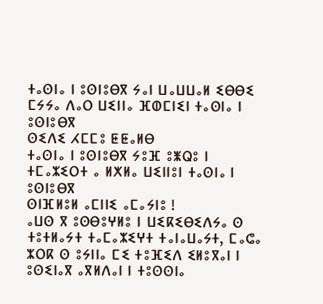ⵜⴰⵙⵏⴰ ⵏ ⵓⵙⵏⵓⴱⴳ ⵢⴰⵏ ⵡⴰⵡⵡⴰⵍ ⵉⴱⴱⵉ ⵎⵢⵢⴰ ⴷⴰⵔ ⵡⵉⵏⵏⴰ ⴼⵀⵎⵏⵉⵏ ⵜⴰⵙⵏⴰ ⵏ ⵓⵙⵏⵓⴱⴳ
ⵙⵉⴷⵉ ⵃⵎⵎⵓ ⵟⵟⴰⵍⴱ
ⵜⴰⵙⵏⴰ ⵏ ⵓⵙⵏⵓⴱⴳ ⵢⵓⴼ ⵓⵥⵕⵓ ⵏ ⵜⵎⴰⵣⵉⵔⵜ ⴰ ⵍⵅⵍⴰ ⵡⵉⵏⵏⵓⵏ ⵜⴰⵙⵏⴰ ⵏ ⵓⵙⵏⵓⴱⴳ
ⵙⵏⴼⵍⵓⵍ ⴰⵎⵏⵏⵉ ⴰⵎⴰⵢⵏⵓ !
ⴰⵡⵙ ⴳ ⵓⵙⴱⵓⵖⵍⵓ ⵏ ⵡⵉⴽⵉⴱⵉⴷⵢⴰ ⵙ ⵜⵓⵜⵍⴰⵢⵜ ⵜⴰⵎⴰⵣⵉⵖⵜ ⵜⴰⵏⴰⵡⴰⵢⵜ, ⵎⴰⵛⴰ ⵣⵔⴽ ⵙ ⵓⵢⵏⵏⴰ ⵎⵉ ⵜⵓⴼⵉⴷ ⵉⵍⵓⴳⴰⵏ ⵏ ⵓⵙⵉⵏⴰⴳ ⴰⴳⵍⴷⴰⵏ ⵏ ⵜⵓⵙⵙⵏⴰ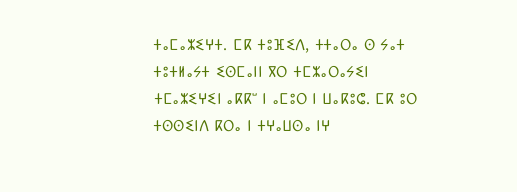ⵜⴰⵎⴰⵣⵉⵖⵜ. ⵎⴽ ⵜⵓⴼⵉⴷ, ⵜⵜⴰⵔⴰ ⵙ ⵢⴰⵜ ⵜⵓⵜⵍⴰⵢⵜ ⵉⵙⵎⴰⵏⵏ ⴳⵔ ⵜⵎⵣⴰⵔⴰⵢⵉⵏ ⵜⵎⴰⵣⵉⵖⵉⵏ ⴰⴽⴽⵯ ⵏ ⴰⵎⵓⵔ ⵏ ⵡⴰⴽⵓⵛ. ⵎⴽ ⵓⵔ ⵜⵙⵙⵉⵏⴷ ⴽⵔⴰ ⵏ ⵜⵖⴰⵡⵙⴰ ⵏⵖ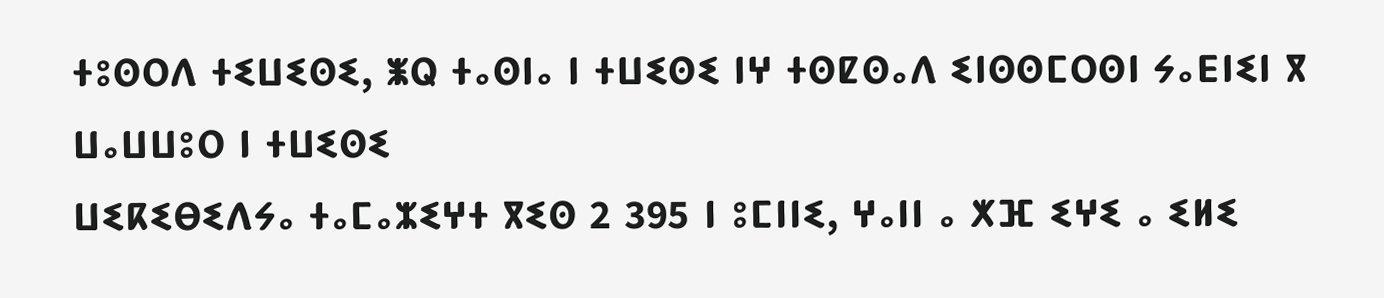ⵜⵓⵙⵔⴷ ⵜⵉⵡⵉⵙⵉ, ⵥⵕ ⵜⴰⵙⵏⴰ ⵏ ⵜⵡⵉⵙⵉ ⵏⵖ ⵜⵙⵇⵙⴰⴷ ⵉⵏⵙⵙⵎⵔⵙⵏ ⵢⴰⴹⵏⵉⵏ ⴳ ⵡⴰⵡⵡⵓⵔ ⵏ ⵜⵡⵉⵙⵉ
ⵡⵉⴽⵉⴱⵉⴷⵢⴰ ⵜⴰⵎⴰⵣⵉⵖⵜ ⴳⵉⵙ 2 395 ⵏ ⵓⵎⵏⵏⵉ, ⵖⴰⵏⵏ ⴰ ⵅⴼ ⵉⵖⵉ ⴰ ⵉⵍⵉ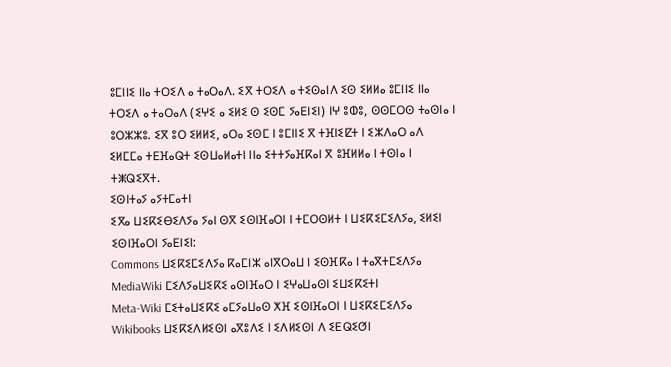ⵓⵎⵏⵏⵉ ⵏⵏⴰ ⵜⵔⵉⴷ ⴰ ⵜⴰⵔⴰⴷ. ⵉⴳ ⵜⵔⵉⴷ ⴰ ⵜⵉⵙⴰⵏⴷ ⵉⵙ ⵉⵍⵍⴰ ⵓⵎⵏⵏⵉ ⵏⵏⴰ ⵜⵔⵉⴷ ⴰ ⵜⴰⵔⴰⴷ (ⵉⵖⵉ ⴰ ⵉⵍⵉ ⵙ ⵉⵙⵎ ⵢⴰⴹⵏⵉⵏ) ⵏⵖ ⵓⵀⵓ, ⵙⵙⵎⵔⵙ ⵜⴰⵙⵏⴰ ⵏ ⵓⵔⵣⵣⵓ. ⵉⴳ ⵓⵔ ⵉⵍⵍⵉ, ⴰⵔⴰ ⵉⵙⵎ ⵏ ⵓⵎⵏⵏⵉ ⴳ ⵜⴼⵏⵉⵇⵜ ⵏ ⵉⵣⴷⴰⵔ ⴰⴷ ⵉⵍⵎⵎⴰ ⵜⴹⴼⴰⵕⵜ ⵉⵙⵡⴰⵍⴰⵜⵏ ⵏⵏⴰ ⵉⵜⵜⵢⴰⴼⴽⴰⵏ ⴳ ⵓⴼⵍⵍⴰ ⵏ ⵜⵙⵏⴰ ⵏ ⵜⵥⵕⵉⴳⵜ.
ⵉⵙⵏⵜⴰⵢ ⴰⵢⵜⵎⴰⵜⵏ
ⵉⴳⴰ ⵡⵉⴽⵉⴱⵉⴷⵢⴰ ⵢⴰⵏ ⵙⴳ ⵉⵙⵏⴼⴰⵔⵏ ⵏ ⵜⵎⵔⵙⵍⵜ ⵏ ⵡⵉⴽⵉⵎⵉⴷⵢⴰ, ⵉⵍⵉⵏ ⵉⵙⵏⴼⴰⵔⵏ ⵢⴰⴹⵏⵉⵏ:
Commons ⵡⵉⴽⵉⵎⵉⴷⵢⴰ ⴽⴰⵎⵏⵣ ⴰⵏⴳⵔⴰⵡ ⵏ ⵉⵙⴼⴽⴰ ⵏ ⵜⴰⴳⵜⵎⵉⴷⵢⴰ
MediaWiki ⵎⵉⴷⵢⴰⵡⵉⴽⵉ ⴰⵙⵏⴼⴰⵔ ⵏ ⵉⵖⴰⵡⴰⵙⵏ ⵉⵡⵉⴽⵉⵜⵏ
Meta-Wiki ⵎⵉⵜⴰⵡⵉⴽⵉ ⴰⵎⵢⴰⵡⴰⵙ ⵅⴼ ⵉⵙⵏⴼⴰⵔⵏ ⵏ ⵡⵉⴽⵉⵎⵉⴷⵢⴰ
Wikibooks ⵡⵉⴽⵉⴷⵍⵉⵙⵏ ⴰⴳⵓⴷⵉ ⵏ ⵉⴷⵍⵉⵙⵏ ⴷ ⵉⴹⵕⵉⵚⵏ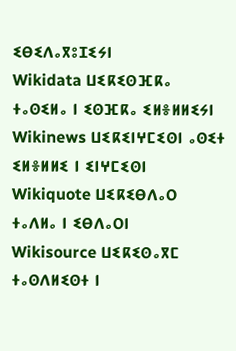ⵉⴱⵉⴷⴰⴳⵓⵊⵉⵢⵏ
Wikidata ⵡⵉⴽⵉⵙⴼⴽⴰ ⵜⴰⵙⵉⵍⴰ ⵏ ⵉⵙⴼⴽⴰ ⵉⵍⴻⵍⵍⵉⵢⵏ
Wikinews ⵡⵉⴽⵉⵏⵖⵎⵉⵙⵏ ⴰⵙⵉⵜ ⵉⵍⴻⵍⵍⵉ ⵏ ⵉⵏⵖⵎⵉⵙⵏ
Wikiquote ⵡⵉⴽⵉⴱⴷⴰⵔ ⵜⴰⴷⵍⴰ ⵏ ⵉⴱⴷⴰⵔⵏ
Wikisource ⵡⵉⴽⵉⵙⴰⴳⵎ ⵜⴰⵙⴷⵍⵉⵙⵜ ⵏ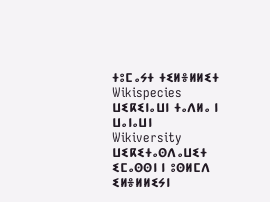ⵜⵓⵎⴰⵢⵜ ⵜⵉⵍⴻⵍⵍⵉⵜ
Wikispecies ⵡⵉⴽⵉⵏⴰⵡⵏ ⵜⴰⴷⵍⴰ ⵏ ⵡⴰⵏⴰⵡⵏ
Wikiversity ⵡⵉⴽⵉⵜⴰⵙⴷⴰⵡⵉⵜ ⵉⵎⴰⵙⵙⵏ ⵏ ⵓⵙⵍⵎⴷ ⵉⵍⴻⵍⵍⵉⵢⵏ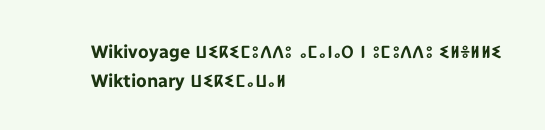Wikivoyage ⵡⵉⴽⵉⵎⵓⴷⴷⵓ ⴰⵎⴰⵏⴰⵔ ⵏ ⵓⵎⵓⴷⴷⵓ ⵉⵍⴻⵍⵍⵉ
Wiktionary ⵡⵉⴽⵉⵎⴰⵡⴰⵍ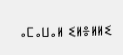ⴰⵎⴰⵡⴰⵍ ⵉⵍⴻⵍⵍⵉ